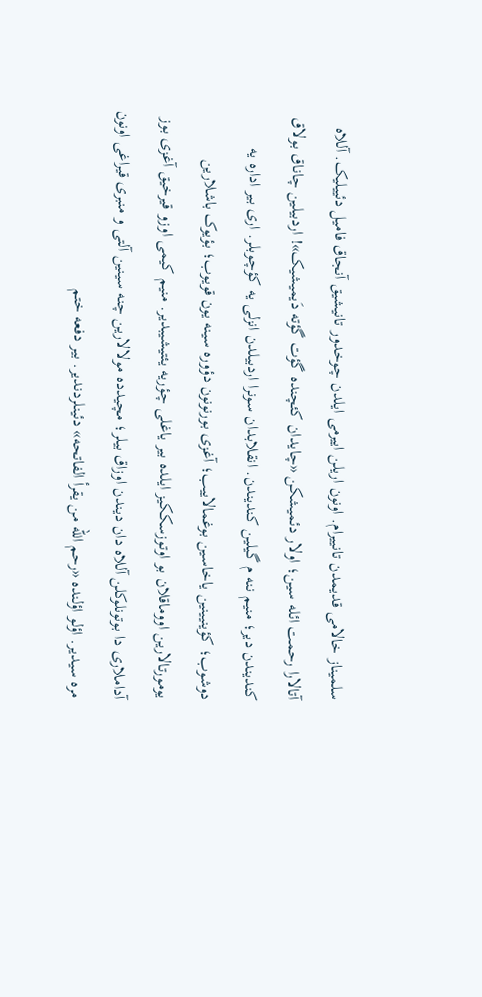سلمیناز خالامی قدیمدن تانییرام. اونون اریلن اییرمی ایلدن چوخدور تانیشیق آنجاق فامیل دئییلیک. آللاه آتالارا رحمت ائله سین؛ اولار دئمیشکن «چایدان کئچنده گؤت گؤته دَیمیشیک»! اردبیلین چاناق بولاق کندیندن دیر؛ منیم ننه م گیلین کندیندن. انقلابدان سونرا اردبیلدن انزلی یه کؤچوبلر. اری بیر اداره یه دوشوب؛ کؤینیینین یاخاسین بوغمالاییب؛ آغزی بورنونون دؤوره سینه یون قویوب؛ بؤیوک باشلارین یومورتالارین اووماقلان بو اوتوزسککیز ایلده بیر یاغلی چؤریه یئتیشیبدیر. منیم کیمی اوزو قیرخیق آغزی بوز آداملاری دا بوتونلوکلن آللاه دان دیندن اوزاق بیلر؛ مچیدده مولالارین چنه سینین آلتی و منبری قیراغی اونون مره سیدیر. اؤلو اؤلنده «رحم الله من یقرأ الفاتحه» دئینلردندیر. بیر دفعه ختم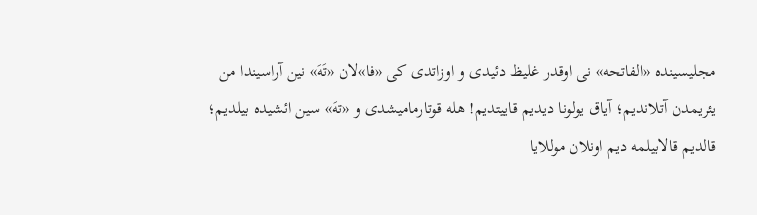مجلیسینده «الفاتحه» نی اوقدر غلیظ دئیدی و اوزاتدی کی «فا»لان «تَهَ» نین آراسیندا من یئریمدن آتلاندیم؛ آیاق یولونا دیدیم قاییتدیم! هله قوتارمامیشدی و «تهَ» سین ائشیده بیلدیم؛ قالدیم قالابیلمه دیم اونلان موللایا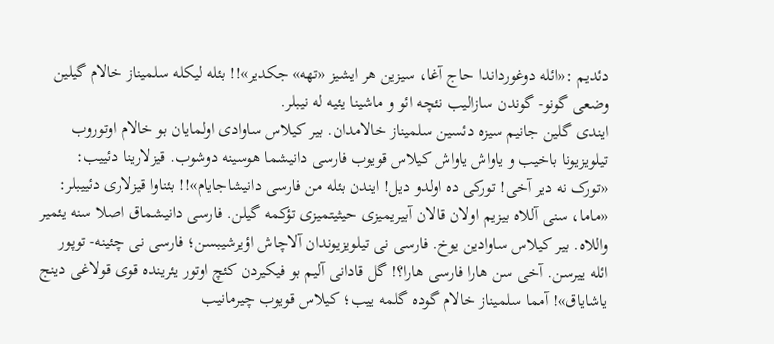دئدیم :«ائله دوغورداندا حاج آغا، سیزین هر ایشیز «تهه» جکدیر»!! بئله لیکله سلمیناز خالام گیلین وضعی گونو- گوندن سازالیب نئچه ائو و ماشینا یئیه له نیبلر.
ایندی گلین جانیم سیزه دئسین سلمیناز خالامدان. بیر کیلاس ساوادی اولمایان بو خالام اوتوروب تیلویزیونا باخیب و یاواش یاواش کیلاس قویوب فارسی دانیشما هوسینه دوشوب. قیزلارینا دئییب: «تورک نه دیر آخی! تورکی ده اولدو دیل! ایندن بئله من فارسی دانیشاجایام»!! بئناوا قیزلاری دئییبلر: «ماما، سنی آللاه بیزیم اولان قالان آبیریمیزی حیثیتمیزی تؤکمه گیلن. فارسی دانیشماق اصلا سنه یئمیر واللاه. بیر کیلاس ساوادین یوخ. فارسی نی تیلویزیوندان آلاچاش اؤیرشیبسن؛ فارسی نی چئینه- توپور ائله ییرسن. آخی سن هارا فارسی هارا؟! گل قادانی آلیم بو فیکیردن کئچ اوتور یئرینده قوی قولاغی دینج یاشایاق»! آمما سلمیناز خالام گوده گلمه ییب؛ کیلاس قویوب چیرمانیب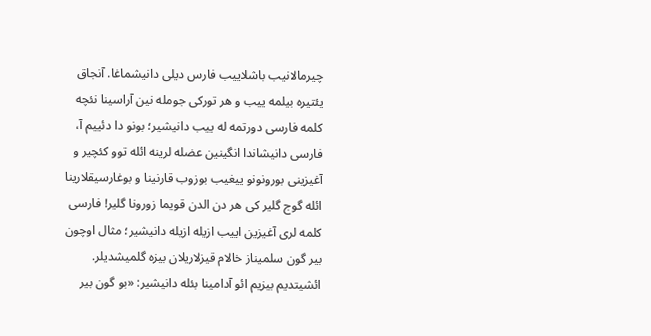چیرمالانیب باشلاییب فارس دیلی دانیشماغا. آنجاق یئتیره بیلمه ییب و هر تورکی جومله نین آراسینا نئچه کلمه فارسی دورتمه له ییب دانیشیر؛ بونو دا دئییم آ، فارسی دانیشاندا انگینین عضله لرینه ائله توو کئچیر و آغیزینی بورونونو ییغیب بوزوب قارنینا و بوغارسیقلارینا ائله گوج گلیر کی هر دن الدن قویما زورونا گلیر! فارسی کلمه لری آغیزین اییب ازیله ازیله دانیشیر؛ مثال اوچون بیر گون سلمیناز خالام قیزلاریلان بیزه گلمیشدیلر. ائشیتدیم بیزیم ائو آدامینا بئله دانیشیر: «بو گون بیر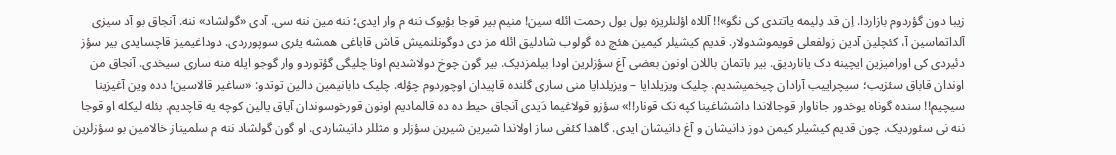زیبا دون گؤردوم بازاردا. اِن قد دِلیمه یاتتدی کی نگو»!! آللاه اؤلنلریزه بول بول رحمت ائله سین! منیم بیر قوجا بؤیوک ننه م وار ایدی؛ ننه مین ننه سی. آدی «گولشاد» ننه. آنجاق بو آد سیزی آلداتماسین آ، کئچلین آدین زولفعلی قویموشدولار. قدیم کیشیلر کیمین هئچ ده گولوب شادلیق ائله مز دی دوگونلنمیش قاش قاباغی همشه یئری سوپورردی. دوداغیمیز قاچسایدی بیر سؤز دئیردی کی اورامیزین ایچینه دک یاناردیق. بیر باتمان باللان اونون بعضی آغ سؤزلرین اودا بیلمزدیک. بیر گون چوخ دولاشدیم اونا چلیگی گؤتوردو وار گوجو ایله منه ساری سیخدی. آنجاق من اوندان قاباق سئزیب؛ سیچراییب آرادان چیخمیشدیم. چلیک ویزیلدایا – ویزیلدایا منی ساری گلنده قاپیدان اوچوردوم چؤله. چلیک دابانیمین دالین توتدو: «ساغیر قالاسین! دده وین آغیزینا سیچیم!! سنده گوناه یوخدور جاناوار قوجالاندا داششاغینا کپه نک قونار!!» سؤزو قولاغیما دَیدی آنجاق حیط ده ده قالمادیم اونون قورخوسوندان آیاق یالین کوچه یه قاچدیم. بئله لیکله او قوجا ننه نی سئوردیک. چون قدیم کیشیلر کیمن دوز دانیشان و آغ دانیشان ایدی. گاهدا کئفی ساز اولاندا شیرین شیرین سؤزلر و مثللر دانیشاردی. او گون گولشاد ننه م سلمیناز خالامین بو سؤزلرین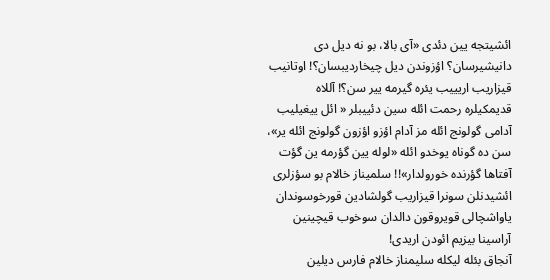ائشیتجه یین دئدی «آی بالا، بو نه دیل دی دانیشیرسان؟ اؤزوندن دیل چیخاردیبسان؟! اوتانیب قیزاریب اریییب یئره گیرمه ییر سن؟! آللاه قدیمکیلره رحمت ائله سین دئییبلر « ائل ییغیلیب آدامی گولونج ائله مز آدام اؤزو اؤزون گولونج ائله یر»، سن ده گوناه یوخدو ائله «لوله یین گؤرمه ین گؤت آفتاها گؤرنده خورولدار»!! سلمیناز خالام بو سؤزلری ائشیدنلن سونرا قیزاریب گولشادین قورخوسوندان یاواشچالی قویروقون دالدان سوخوب قیچینین آراسینا بیزیم ائودن اریدی!
آنجاق بئله لیکله سلیمناز خالام فارس دیلین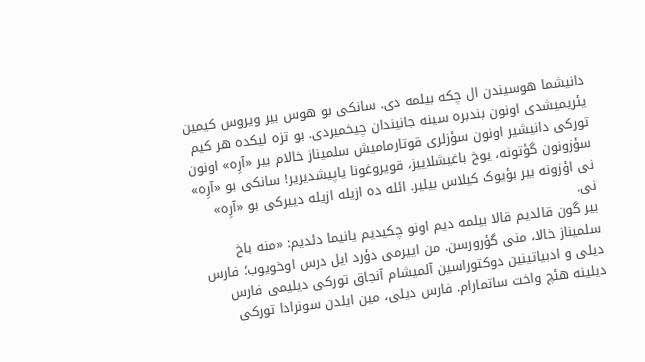دانیشما هوسیندن ال چکه بیلمه دی. سانکی بو هوس بیر ویروس کیمین یئریمیشدی اونون بندبره سینه جانیندان چیخمیردی. بو تزه لیکده هر کیم تورکی دانیشیر اونون سؤزلری قوتارمامیش سلمیناز خالام بیر «آرِه» اونون سؤزونون گؤتونه، یوخ باغیشلاییز، قویروغونا یاپیشدیریر! سانکی بو «آرِه» نی اؤزونه بیر بؤیوک کیلاس بیلیر. ائله ده ازیله ازیله دییرکی بو «آرِه» نی.
بیر گون قالدیم قالا بیلمه دیم اونو چکیدیم یانیما دئدیم: «منه باخ سلمیناز خالا، منی گؤرورسن. من اییرمی دؤرد ایل درس اوخویوب؛ فارس دیلی و ادبیاتینین دوکتوراسین آلمیشام آنجاق تورکی دیلیمی فارس دیلینه هئچ واخت ساتمارام. فارس دیلی، مین ایلدن سونرادا تورکی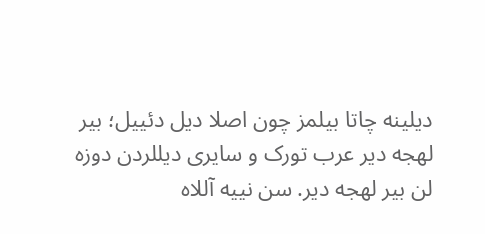دیلینه چاتا بیلمز چون اصلا دیل دئییل؛ بیر لهجه دیر عرب تورک و سایری دیللردن دوزه لن بیر لهجه دیر. سن نییه آللاه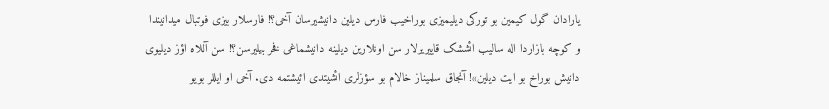یارادان گول کیمین بو تورکی دیلیمیزی بوراخیب فارس دیلین دانیشیرسان آخی؟! فارسلار بیزی فوتبال میدانیندا و کوچه بازاردا اله سالیب ائششک قاییریرلار سن اونلارین دیلینه دانیشماغی فخر بیلیرسن؟! سن آللاه اؤز دیلیوی دانیش بوراخ بو ایت دیلین»! آنجاق سلمیناز خالام بو سؤزلری ائشیتدی ائیشتمه دی. آخی او ایللر بویو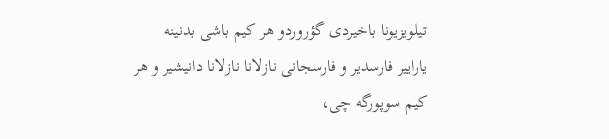تیلویزیونا باخیردی گؤروردو هر کیم باشی بدنینه یاراییر فارسدیر و فارسجانی نازلانا نازلانا دانیشیر و هر کیم سوپورگه چی،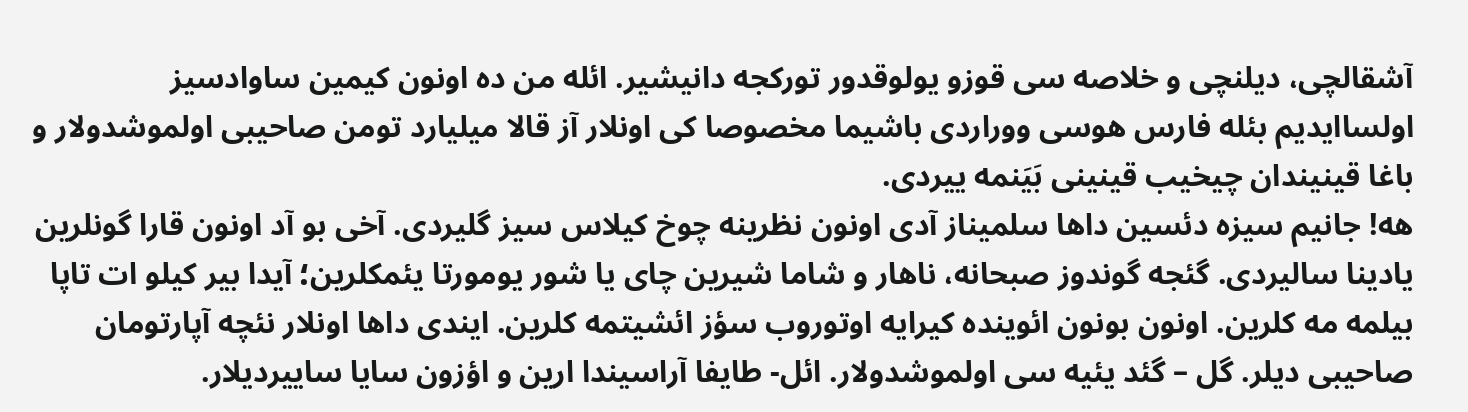آشقالچی، دیلنچی و خلاصه سی قوزو یولوقدور تورکجه دانیشیر. ائله من ده اونون کیمین ساوادسیز اولساایدیم بئله فارس هوسی ووراردی باشیما مخصوصا کی اونلار آز قالا میلیارد تومن صاحیبی اولموشدولار و باغا قینیندان چیخیب قینینی بَیَنمه ییردی.
هه! جانیم سیزه دئسین داها سلمیناز آدی اونون نظرینه چوخ کیلاس سیز گلیردی. آخی بو آد اونون قارا گونلرین یادینا سالیردی. گئجه گوندوز صبحانه، ناهار و شاما شیرین چای یا شور یومورتا یئمکلرین؛ آیدا بیر کیلو ات تاپا بیلمه مه کلرین. اونون بونون ائوینده کیرایه اوتوروب سؤز ائشیتمه کلرین. ایندی داها اونلار نئچه آپارتومان صاحیبی دیلر. گل – گئد یئیه سی اولموشدولار. ائل- طایفا آراسیندا ارین و اؤزون سایا ساییردیلار.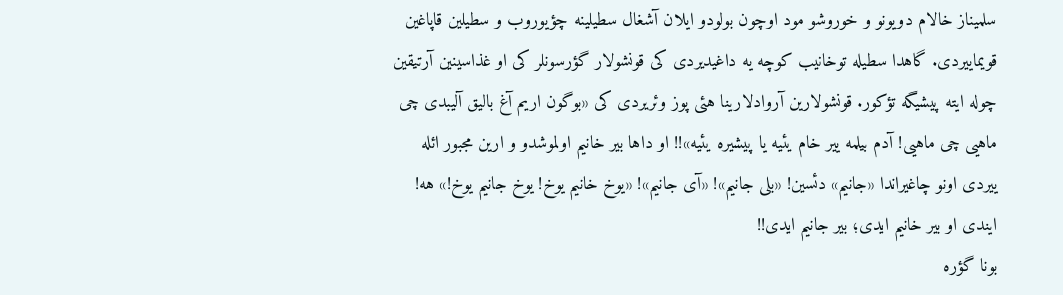سلمیناز خالام دویونو و خوروشو مود اوچون بولودو ایلان آشغال سطیلینه چؤیوروب و سطیلین قاپاغین قویماییردی. گاهدا سطیله توخانیب کوچه یه داغیدیردی کی قونشولار گؤرسونلر کی او غذاسینین آرتیقین چوله ایته پیشیگه تؤکور. قونشولارین آروادلارینا هئی پوز وئریردی کی «بوگون اریم آغ بالیق آلیبدی چی ماهیی چی ماهیی! آدم بیلمه ییر خام یئیه یا پیشیره یئیه»!! او داها بیر خانیم اولموشدو و ارین مجبور ائله ییردی اونو چاغیراندا «جانیم» دئسین! «بلی جانیم»! «آی جانیم»! «یوخ خانیم یوخ! یوخ جانیم یوخ!» هه! ایندی او بیر خانیم ایدی؛ بیر جانیم ایدی!!
بونا گؤره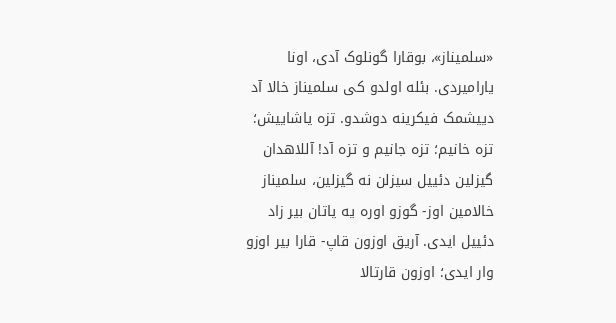«سلمیناز»، بوقارا گونلوک آدی، اونا یارامیردی. بئله اولدو کی سلمیناز خالا آد دییشمک فیکرینه دوشدو. تزه یاشاییش؛ تزه خانیم؛ تزه جانیم و تزه آد! آللاهدان گیزلین دئییل سیزلن نه گیزلین، سلمیناز خالامین اوز- گوزو اوره یه یاتان بیر زاد دئییل ایدی. آریق اوزون قاپ- قارا بیر اوزو وار ایدی؛ اوزون قارتالا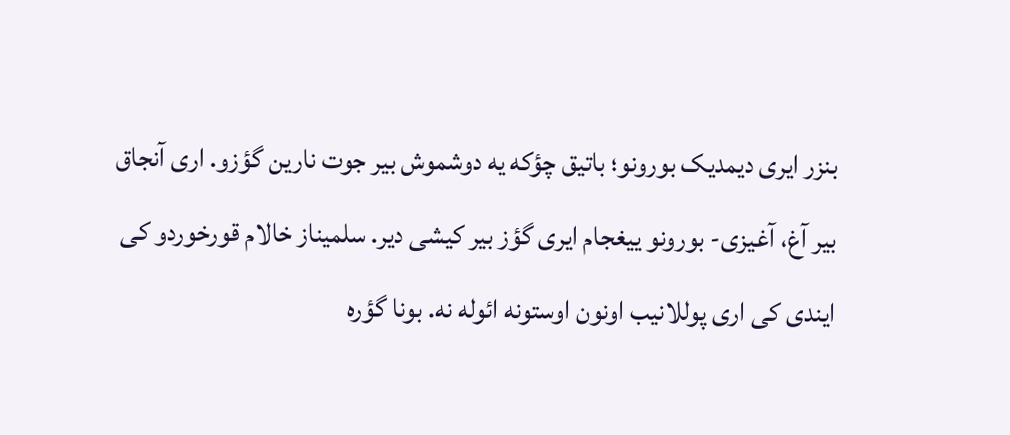بنزر ایری دیمدیک بورونو؛ باتیق چؤکه یه دوشموش بیر جوت نارین گؤزو. اری آنجاق بیر آغ، آغیزی- بورونو ییغجام ایری گؤز بیر کیشی دیر. سلمیناز خالام قورخوردو کی ایندی کی اری پوللانیب اونون اوستونه ائوله نه. بونا گؤره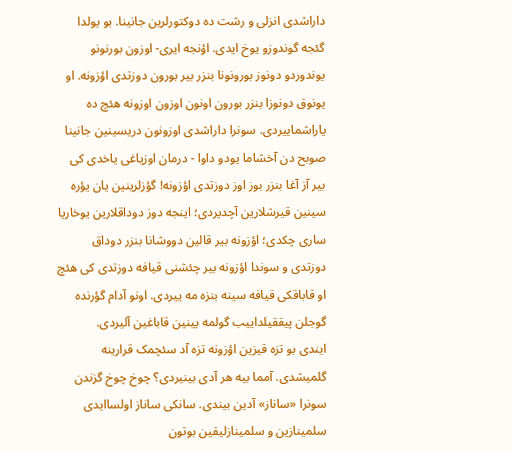داراشدی انزلی و رشت ده دوکتورلرین جانینا. بو یولدا گئجه گوندوزو یوخ ایدی. اؤنجه ایری- اوزون بورنونو یوندوردو دونوز بورونونا بنزر بیر بورون دوزتدی اؤزونه. او یونوق دونوزا بنزر بورون اونون اوزون اوزونه هئچ ده یاراشماییردی. سونرا داراشدی اوزونون دریسینین جانینا صوبح دن آخشاما یودو داوا - درمان اوزیاغی یاخدی کی بیر آز آغا بنزر بوز اوز دوزتدی اؤزونه! گؤزلرینین یان یؤره سینین قیرشلارین آچدیردی؛ اینجه دوز دوداقلارین یوخاریا ساری چکدی؛ اؤزونه بیر قالین دووشانا بنزر دوداق دوزتدی و سوندا اؤزونه بیر چئشنی قیافه دوزتدی کی هئچ او قاباقکی قیافه سینه بنزه مه ییردی. اونو آدام گؤرنده گوجلن پیققیلداییب گولمه یینین قاباغین آلیردی.
ایندی بو تزه قیزین اؤزونه تزه آد سئچمک قرارینه گلمیشدی. آمما بیه هر آدی بینیردی؟ چوخ چوخ گزندن سونرا «ساناز» آدین بیندی. سانکی ساناز اولساایدی سلمینازین و سلمینازلیقین بوتون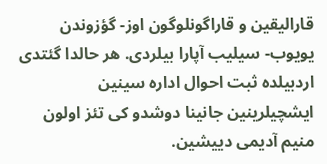قارالیقین و قاراگونلوگون اوز- گؤزوندن یویوب- سیلیب آپارا بیلردی. هر حالدا گئتدی اردبیلده ثبت احوال اداره سینین ایشچیلرینین جانینا دوشدو کی تئز اولون منیم آدیمی دییشین.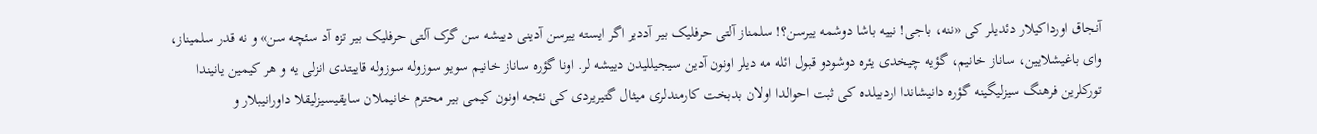آنجاق اورداکیلار دئدیلر کی «ننه، باجی! نییه باشا دوشمه ییرسن؟! سلمناز آلتی حرفلیک بیر آددیر اگر ایسته ییرسن آدینی دییشه سن گرک آلتی حرفلیک بیر تزه آد سئچه سن» و نه قدر سلمیناز، وای باغیشلایین، ساناز خانیم، گؤیه چیخدی یئره دوشودو قبول ائله مه دیلر اونون آدین سیجیللیدن دییشه لر. اونا گؤره ساناز خانیم سویو سوزوله سوزوله قاییتدی انزلی یه و هر کیمین یانیندا تورکلرین فرهنگ سیزلیگینه گؤره دانیشاندا اردبیلده کی ثبت احوالدا اولان بدبخت کارمندلری میثال گتیریردی کی نئجه اونون کیمی بیر محترم خانیملان سایقیسیزلیقلا داورانیبلار و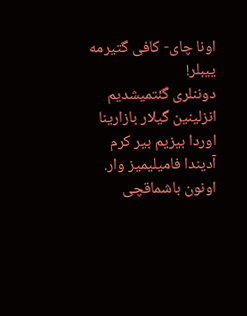اونا چای- کافی گتیرمه ییبلر!
دوننلری گئتمیشدیم انزلینین گیلار بازارینا اوردا بیزیم بیر کرم آدیندا فامیلیمیز وار. اونون باشماقچی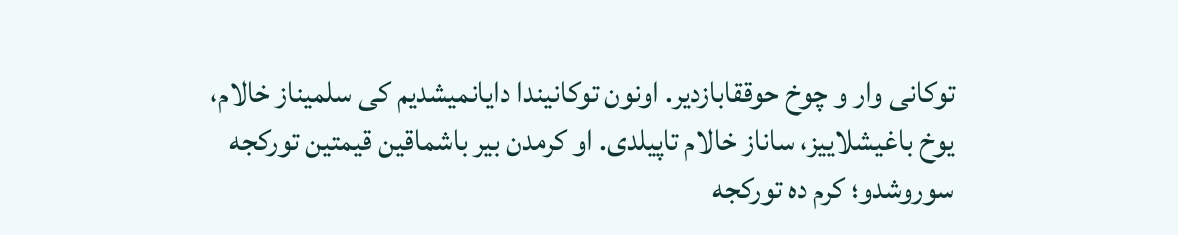توکانی وار و چوخ حوققابازدیر. اونون توکانیندا دایانمیشدیم کی سلمیناز خالام، یوخ باغیشلاییز، ساناز خالام تاپیلدی. او کرمدن بیر باشماقین قیمتین تورکجه سوروشدو؛ کرم ده تورکجه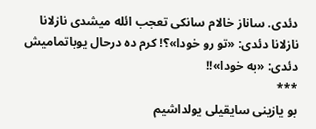دئدی. ساناز خالام سانکی تعجب ائله میشدی نازلانا نازلانا دئدی: «تو رو خودا»؟! کرم ده درحال یوباتمامیش دئدی: «به خودا»!!
***
بو یازینی سایقیلی یولداشیم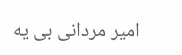امیر مردانی بی یه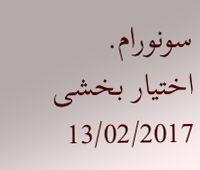سونورام.
اختیار بخشی 13/02/2017